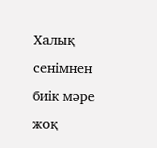Халық сенімнен биік мәре жоқ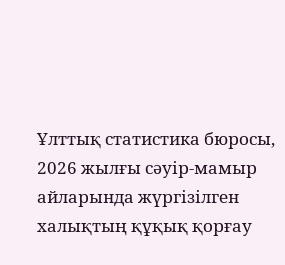Ұлттық статистика бюросы, 2026 жылғы сәуір-мамыр айларында жүргізілген халықтың құқық қорғау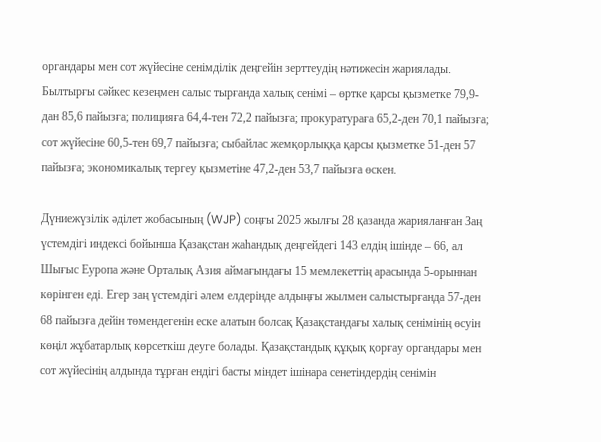органдары мен сот жүйесіне сенімділік деңгейін зерттеудің нәтижесін жариялады. Былтырғы сәйкес кезеңмен салыс тырғанда халық сенімі – өртке қарсы қызметке 79,9-дан 85,6 пайызға; полицияға 64,4-тен 72,2 пайызға; прокуратураға 65,2-ден 70,1 пайызға; сот жүйесіне 60,5-тен 69,7 пайызға; сыбайлас жемқорлыққа қарсы қызметке 51-ден 57 пайызға; экономикалық тергеу қызметіне 47,2-ден 53,7 пайызға өскен.

Дүниежүзілік əділет жобасының (WJP) соңғы 2025 жылғы 28 қазанда жарияланған Заң үстемдігі индексі бойынша Қазақстан жаһандық деңгейдегі 143 елдің ішінде – 66, ал Шығыс Еуропа жəне Орталық Азия аймағындағы 15 мемлекеттің арасында 5-орыннан көрінген еді. Егер заң үстемдігі əлем елдерінде алдыңғы жылмен салыстырғанда 57-ден 68 пайызға дейін төмендегенін еске алатын болсақ Қазақстандағы халық сенімінің өсуін көңіл жұбатарлық көрсеткіш деуге болады. Қазақстандық құқық қорғау органдары мен сот жүйесінің алдында тұрған ендігі басты міндет ішінара сенетіндердің сенімін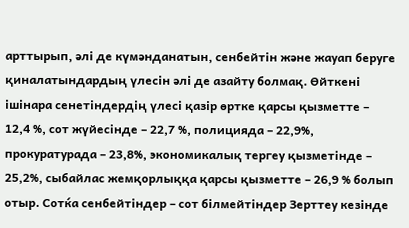арттырып, əлі де күмəнданатын, сенбейтін жəне жауап беруге қиналатындардың үлесін əлі де азайту болмақ. Өйткені ішінара сенетіндердің үлесі қазір өртке қарсы қызметте – 12,4 %, сот жүйесінде – 22,7 %, полицияда – 22,9%, прокуратурада – 23,8%, экономикалық тергеу қызметінде – 25,2%, сыбайлас жемқорлыққа қарсы қызметте – 26,9 % болып отыр. Сотќа сенбейтiндер – сот бiлмейтiндер Зерттеу кезінде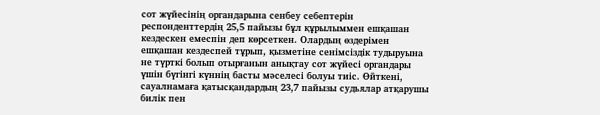сот жүйесінің органдарына сенбеу себептерін респонденттердің 25,5 пайызы бұл құрылыммен ешқашан кездескен емеспін деп көрсеткен. Олардың өздерімен ешқашан кездеспей тұрып, қызметіне сенімсіздік тудыруына не түрткі болып отырғанын анықтау сот жүйесі органдары үшін бүгінгі күннің басты мəселесі болуы тиіс. Өйткені, сауалнамаға қатысқандардың 23,7 пайызы судьялар атқарушы билік пен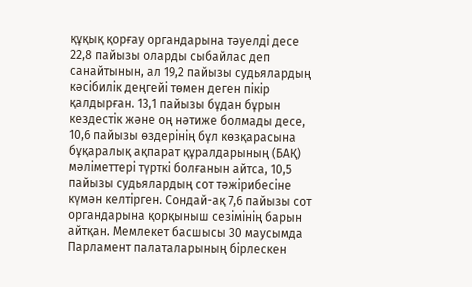құқық қорғау органдарына тəуелді десе 22,8 пайызы оларды сыбайлас деп санайтынын, ал 19,2 пайызы судьялардың кəсібилік деңгейі төмен деген пікір қалдырған. 13,1 пайызы бұдан бұрын кездестік жəне оң нəтиже болмады десе, 10,6 пайызы өздерінің бұл көзқарасына бұқаралық ақпарат құралдарының (БАҚ) мəліметтері түрткі болғанын айтса, 10,5 пайызы судьялардың сот тəжірибесіне күмəн келтірген. Сондай-ақ 7,6 пайызы сот органдарына қорқыныш сезімінің барын айтқан. Мемлекет басшысы 30 маусымда Парламент палаталарының бірлескен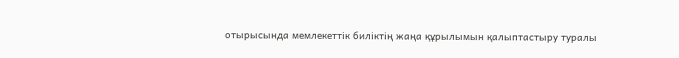отырысында мемлекеттік биліктің жаңа құрылымын қалыптастыру туралы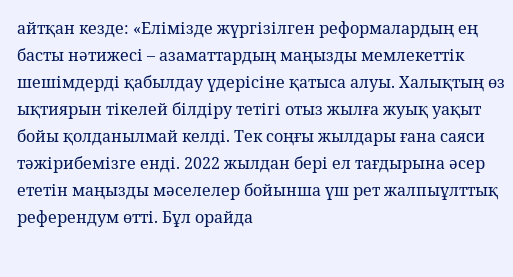айтқан кезде: «Елімізде жүргізілген реформалардың ең басты нəтижесі – азаматтардың маңызды мемлекеттік шешімдерді қабылдау үдерісіне қатыса алуы. Халықтың өз ықтиярын тікелей білдіру тетігі отыз жылға жуық уақыт бойы қолданылмай келді. Тек соңғы жылдары ғана саяси тəжірибемізге енді. 2022 жылдан бері ел тағдырына əсер ететін маңызды мəселелер бойынша үш рет жалпыұлттық референдум өтті. Бұл орайда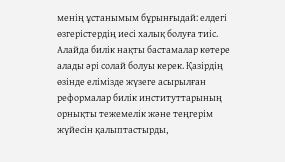менің ұстанымым бұрынғыдай: елдегі өзгерістердің иесі халық болуға тиіс. Алайда билік нақты бастамалар көтере алады əрі солай болуы керек. Қазірдің өзінде елімізде жүзеге асырылған реформалар билік институттарының орнықты тежемелік жəне теңгерім жүйесін қалыптастырды,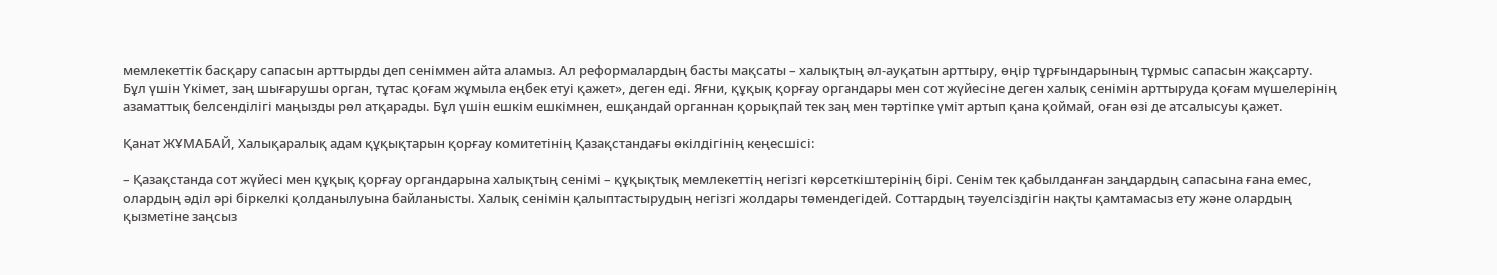мемлекеттік басқару сапасын арттырды деп сеніммен айта аламыз. Ал реформалардың басты мақсаты – халықтың əл-ауқатын арттыру, өңір тұрғындарының тұрмыс сапасын жақсарту. Бұл үшін Үкімет, заң шығарушы орган, тұтас қоғам жұмыла еңбек етуі қажет», деген еді. Яғни, құқық қорғау органдары мен сот жүйесіне деген халық сенімін арттыруда қоғам мүшелерінің азаматтық белсенділігі маңызды рөл атқарады. Бұл үшін ешкім ешкімнен, ешқандай органнан қорықпай тек заң мен тəртіпке үміт артып қана қоймай, оған өзі де атсалысуы қажет.

Қанат ЖҰМАБАЙ, Халықаралық адам құқықтарын қорғау комитетінің Қазақстандағы өкілдігінің кеңесшісі:

– Қазақстанда сот жүйесі мен құқық қорғау органдарына халықтың сенімі – құқықтық мемлекеттің негізгі көрсеткіштерінің бірі. Сенім тек қабылданған заңдардың сапасына ғана емес, олардың əділ əрі біркелкі қолданылуына байланысты. Халық сенімін қалыптастырудың негізгі жолдары төмендегідей. Соттардың тəуелсіздігін нақты қамтамасыз ету жəне олардың қызметіне заңсыз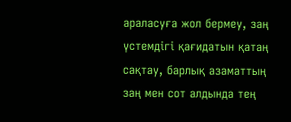араласуға жол бермеу, заң үстемдігі қағидатын қатаң сақтау, барлық азаматтың заң мен сот алдында тең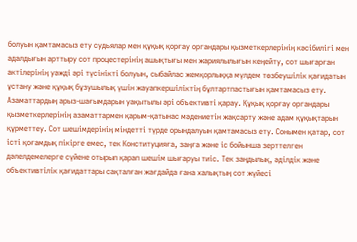болуын қамтамасыз ету судьялар мен құқық қорғау органдары қызметкерлерінің кəсібилігі мен адалдығын арттыру сот процестерінің ашықтығы мен жариялылығын кеңейту, сот шығарған актілерінің уəжді əрі түсінікті болуын, сыбайлас жемқорлыққа мүлдем төзбеушілік қағидатын ұстану жəне құқық бұзушылық үшін жауапкершіліктің бұлтартпастығын қамтамасыз ету. Азаматтардың арыз-шағымдарын уақытылы əрі объективті қарау. Құқық қорғау органдары қызметкерлерінің азаматтармен қарым-қатынас мəдениетін жақсарту жəне адам құқықтарын құрметтеу. Сот шешімдерінің міндетті түрде орындалуын қамтамасыз ету. Сонымен қатар, сот істі қоғамдық пікірге емес, тек Конституцияға, заңға жəне іс бойынша зерттелген дəлелдемелерге сүйене отырып қарап шешім шығаруы тиіс. Тек заңдылық, əділдік жəне объективтілік қағидаттары сақталған жағдайда ғана халықтың сот жүйесі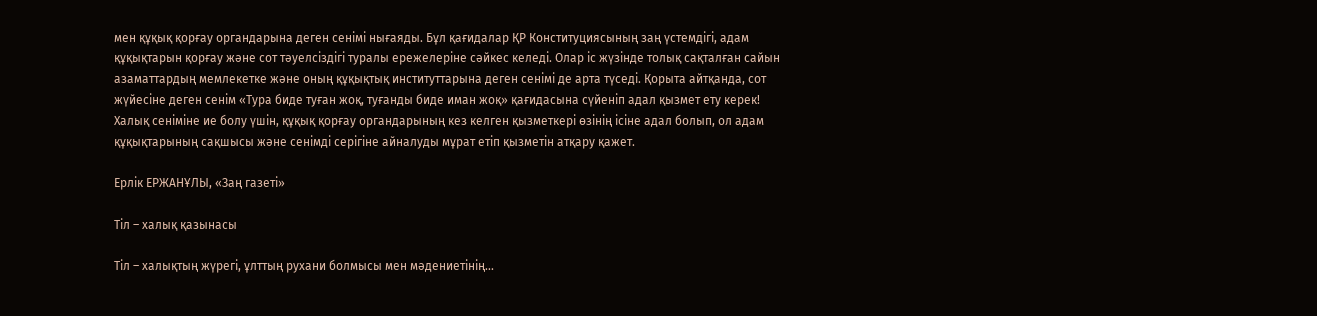мен құқық қорғау органдарына деген сенімі нығаяды. Бұл қағидалар ҚР Конституциясының заң үстемдігі, адам құқықтарын қорғау жəне сот тəуелсіздігі туралы ережелеріне сəйкес келеді. Олар іс жүзінде толық сақталған сайын азаматтардың мемлекетке жəне оның құқықтық институттарына деген сенімі де арта түседі. Қорыта айтқанда, сот жүйесіне деген сенім «Тура биде туған жоқ, туғанды биде иман жоқ» қағидасына сүйеніп адал қызмет ету керек! Халық сеніміне ие болу үшін, құқық қорғау органдарының кез келген қызметкері өзінің ісіне адал болып, ол адам құқықтарының сақшысы жəне сенімді серігіне айналуды мұрат етіп қызметін атқару қажет.

Ерлік ЕРЖАНҰЛЫ, «Заң газеті»

Тіл – халық қазынасы

Тіл – халықтың жүрегі, ұлттың рухани болмысы мен мәдениетінің...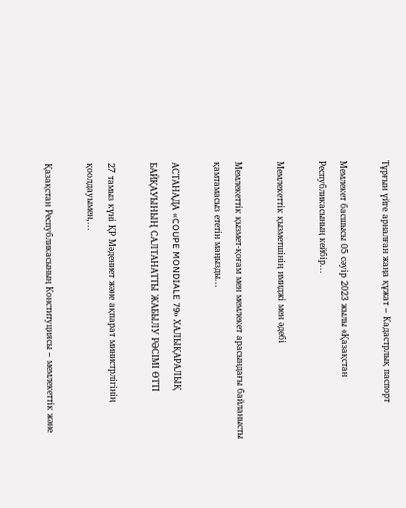Тұрғын үйге арналған жаңа құжат – Кадастрлық паспорт

Мемлекет басшысы 05 сәуір 2023 жылы «Қазақстан Республикасының кейбір...

Мемлекеттік қызметшінің имиджі мен әдебі

Мемлекеттік қызмет-қоғам мен мемлекет арасындағы байланысты қамтамасыз ететін маңызды...

АСТАНАДА «COUPE MONDIALE 79» ХАЛЫҚАРАЛЫҚ БАЙҚАУЫНЫҢ САЛТАНАТТЫ ЖАБЫЛУ РӘСІМІ ӨТТІ

27 тамыз күні ҚР Мәдениет және ақпарат министрлігінің қоолдауымен,...

Қазақстан Республикасының Конституциясы – мемлекеттік және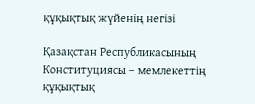құқықтық жүйенің негізі

Қазақстан Республикасының Конституциясы – мемлекеттің құқықтық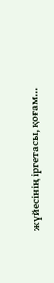жүйесінің іргетасы, қоғам...